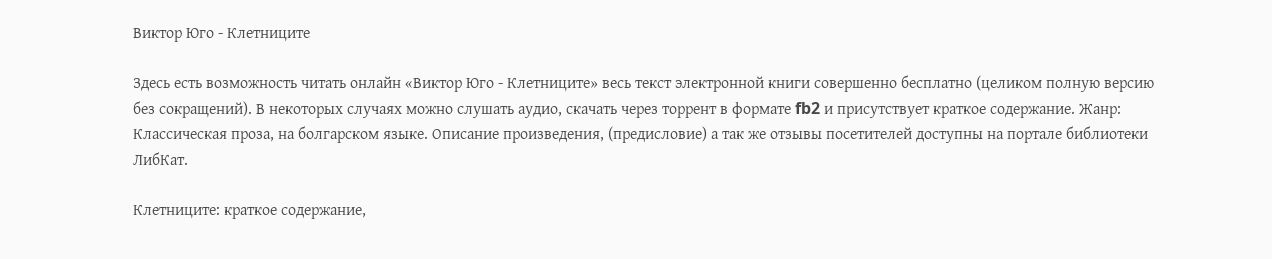Виктор Юго - Клетниците

Здесь есть возможность читать онлайн «Виктор Юго - Клетниците» весь текст электронной книги совершенно бесплатно (целиком полную версию без сокращений). В некоторых случаях можно слушать аудио, скачать через торрент в формате fb2 и присутствует краткое содержание. Жанр: Классическая проза, на болгарском языке. Описание произведения, (предисловие) а так же отзывы посетителей доступны на портале библиотеки ЛибКат.

Клетниците: краткое содержание,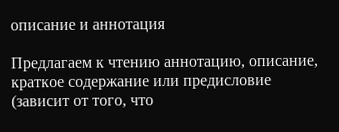описание и аннотация

Предлагаем к чтению аннотацию, описание, краткое содержание или предисловие (зависит от того, что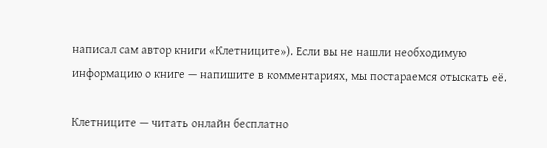написал сам автор книги «Клетниците»). Если вы не нашли необходимую информацию о книге — напишите в комментариях, мы постараемся отыскать её.

Клетниците — читать онлайн бесплатно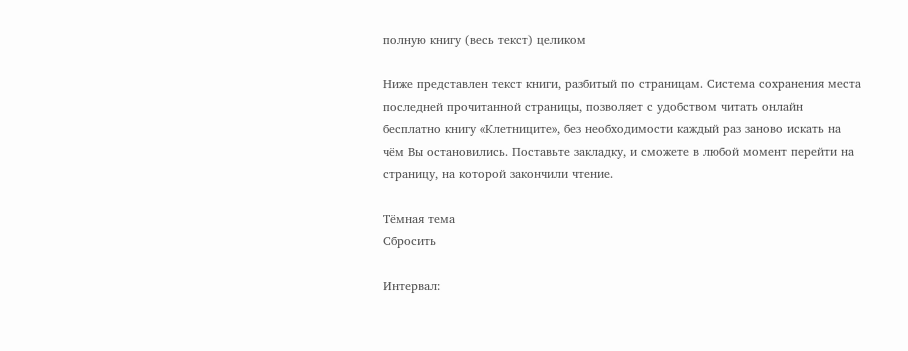полную книгу (весь текст) целиком

Ниже представлен текст книги, разбитый по страницам. Система сохранения места последней прочитанной страницы, позволяет с удобством читать онлайн бесплатно книгу «Клетниците», без необходимости каждый раз заново искать на чём Вы остановились. Поставьте закладку, и сможете в любой момент перейти на страницу, на которой закончили чтение.

Тёмная тема
Сбросить

Интервал: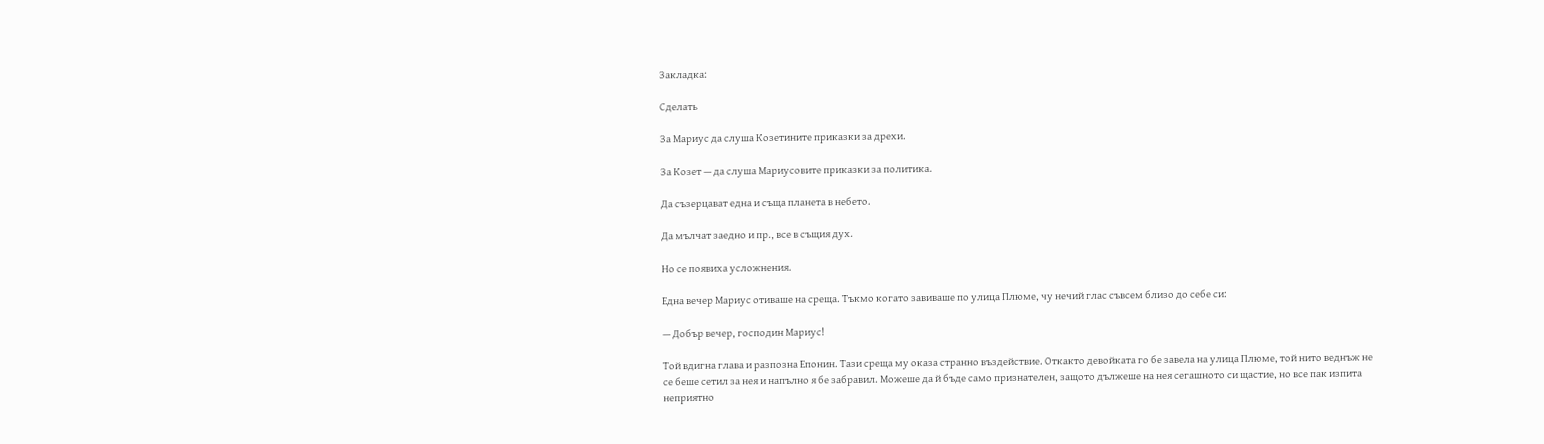Закладка:

Сделать

За Мариус да слуша Козетините приказки за дрехи.

За Козет — да слуша Мариусовите приказки за политика.

Да съзерцават една и съща планета в небето.

Да мълчат заедно и пр., все в същия дух.

Но се появиха усложнения.

Една вечер Мариус отиваше на среща. Тъкмо когато завиваше по улица Плюме, чу нечий глас съвсем близо до себе си:

— Добър вечер, господин Мариус!

Той вдигна глава и разпозна Епонин. Тази среща му оказа странно въздействие. Откакто девойката го бе завела на улица Плюме, той нито веднъж не се беше сетил за нея и напълно я бе забравил. Можеше да й бъде само признателен, защото дължеше на нея сегашното си щастие, но все пак изпита неприятно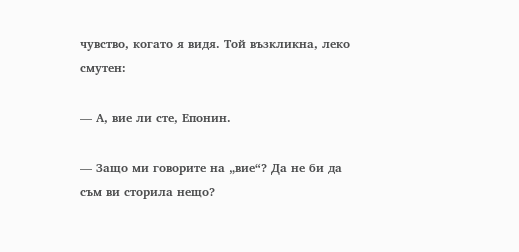чувство, когато я видя. Той възкликна, леко смутен:

— А, вие ли сте, Епонин.

— Защо ми говорите на „вие“? Да не би да съм ви сторила нещо?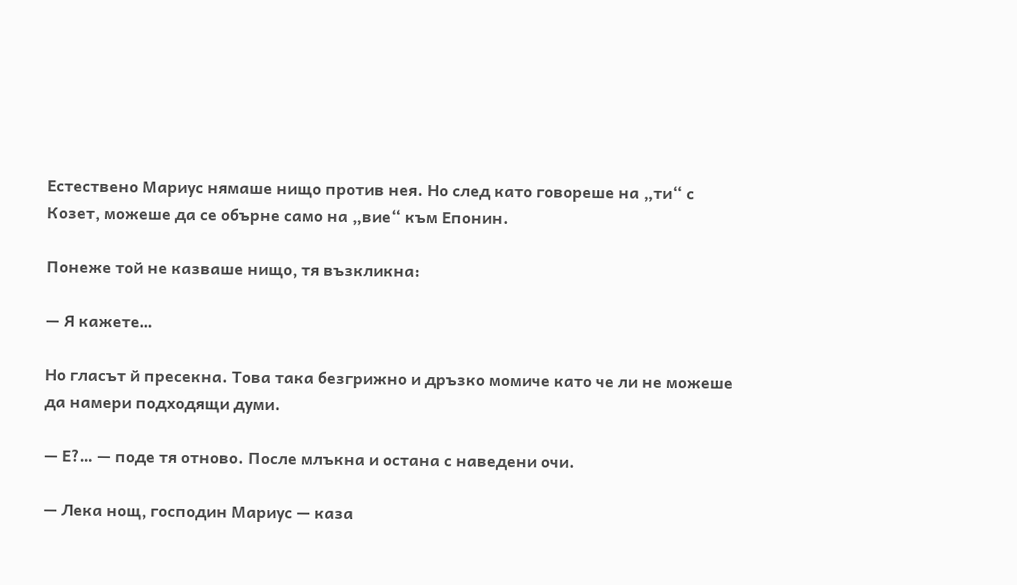Естествено Мариус нямаше нищо против нея. Но след като говореше на „ти“ с Козет, можеше да се обърне само на „вие“ към Епонин.

Понеже той не казваше нищо, тя възкликна:

— Я кажете…

Но гласът й пресекна. Това така безгрижно и дръзко момиче като че ли не можеше да намери подходящи думи.

— Е?… — поде тя отново. После млъкна и остана с наведени очи.

— Лека нощ, господин Мариус — каза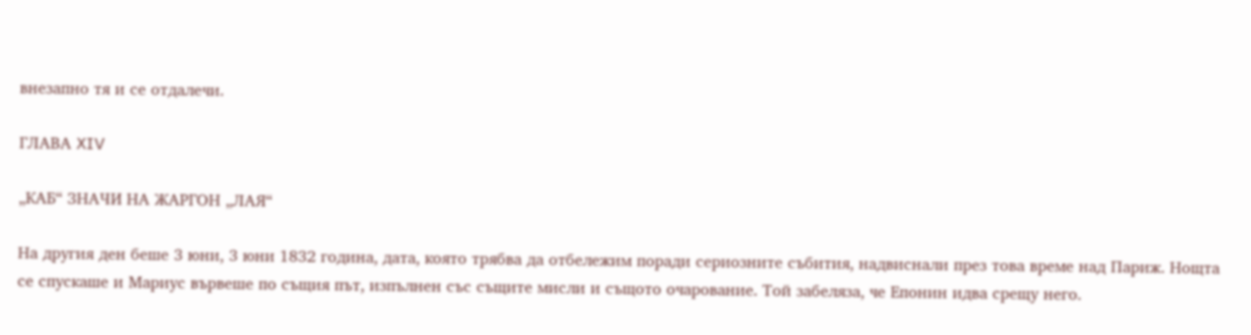внезапно тя и се отдалечи.

ГЛАВА XIV

„КАБ“ ЗНАЧИ НА ЖАРГОН „ЛАЯ“

На другия ден беше 3 юни, 3 юни 1832 година, дата, която трябва да отбележим поради сериозните събития, надвиснали през това време над Париж. Нощта се спускаше и Мариус вървеше по същия път, изпълнен със същите мисли и същото очарование. Той забеляза, че Епонин идва срещу него.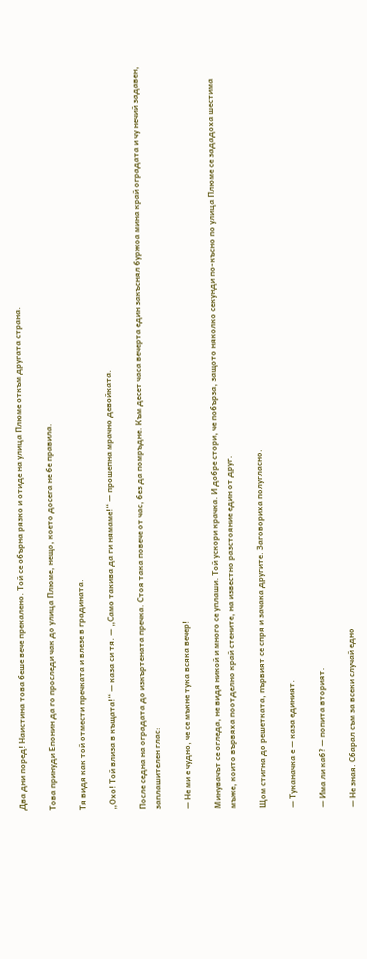Два дни поред! Наистина това беше вече прекалено. Той се обърна рязко и отиде на улица Плюме откъм другата страна.

Това принуди Епонин да го проследи чак до улица Плюме, нещо, което досега не бе правила.

Тя видя как той отмести пречката и влезе в градината.

„Охо! Той влиза в къщата!“ — каза си тя. — „Само такива да ги нямаме!“ — прошепна мрачно девойката.

После седна на оградата до изкъртената пречка. Стоя така повече от час, без да помръдне. Към десет часа вечерта един закъснял буржоа мина край оградата и чу нечий задавен, заплашителен глас:

— Не ми е чудно, че се мъкне тука всяка вечер!

Минувачът се огледа, не видя никой и много се уплаши. Той ускори крачка. И добре стори, че побърза, защото няколко секунди по-късно по улица Плюме се зададоха шестима мъже, които вървяха поотделно край стените, на известно разстояние един от друг.

Щом стигна до решетката, първият се спря и зачака другите. Заговориха полугласно.

— Туканачка е — каза единият.

— Има ли каб? — попита вторият.

— Не зная. Сбарал съм за всеки случай едно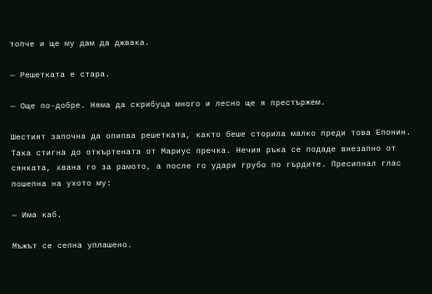топче и ще му дам да джвака.

— Решетката е стара.

— Още по-добре. Няма да скрибуца много и лесно ще я престържем.

Шестият започна да опипва решетката, както беше сторила малко преди това Епонин. Така стигна до откъртената от Мариус пречка. Нечия ръка се подаде внезапно от сянката, хвана го за рамото, а после го удари грубо по гърдите. Пресипнал глас пошепна на ухото му:

— Има каб.

Мъжът се сепна уплашено.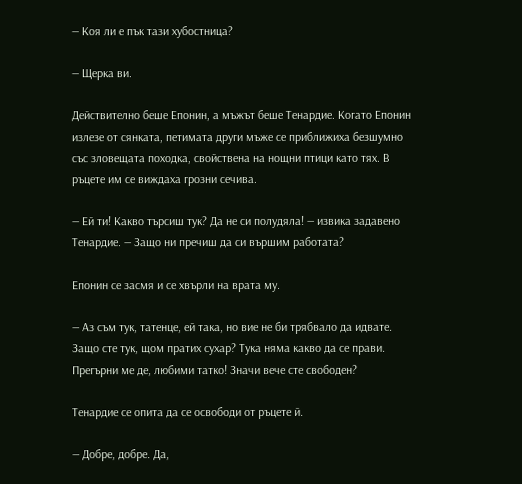— Коя ли е пък тази хубостница?

— Щерка ви.

Действително беше Епонин, а мъжът беше Тенардие. Когато Епонин излезе от сянката, петимата други мъже се приближиха безшумно със зловещата походка, свойствена на нощни птици като тях. В ръцете им се виждаха грозни сечива.

— Ей ти! Какво търсиш тук? Да не си полудяла! — извика задавено Тенардие. — Защо ни пречиш да си вършим работата?

Епонин се засмя и се хвърли на врата му.

— Аз съм тук, татенце, ей така, но вие не би трябвало да идвате. Защо сте тук, щом пратих сухар? Тука няма какво да се прави. Прегърни ме де, любими татко! Значи вече сте свободен?

Тенардие се опита да се освободи от ръцете й.

— Добре, добре. Да,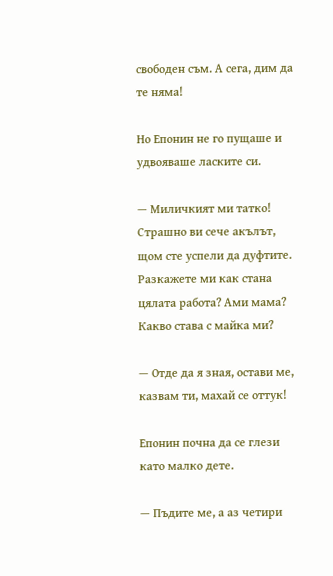свободен съм. А сега, дим да те няма!

Но Епонин не го пущаше и удвояваше ласките си.

— Миличкият ми татко! Страшно ви сече акълът, щом сте успели да дуфтите. Разкажете ми как стана цялата работа? Ами мама? Какво става с майка ми?

— Отде да я зная, остави ме, казвам ти, махай се оттук!

Епонин почна да се глези като малко дете.

— Пъдите ме, а аз четири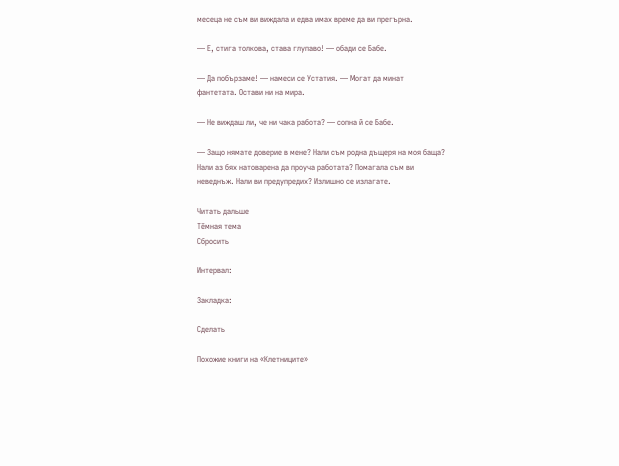месеца не съм ви виждала и едва имах време да ви прегърна.

— Е, стига толкова, става глупаво! — обади се Бабе.

— Да побързаме! — намеси се Устатия. — Могат да минат фантетата. Остави ни на мира.

— Не виждаш ли, че ни чака работа? — сопна й се Бабе.

— Защо нямате доверие в мене? Нали съм родна дъщеря на моя баща? Нали аз бях натоварена да проуча работата? Помагала съм ви неведнъж. Нали ви предупредих? Излишно се излагате.

Читать дальше
Тёмная тема
Сбросить

Интервал:

Закладка:

Сделать

Похожие книги на «Клетниците»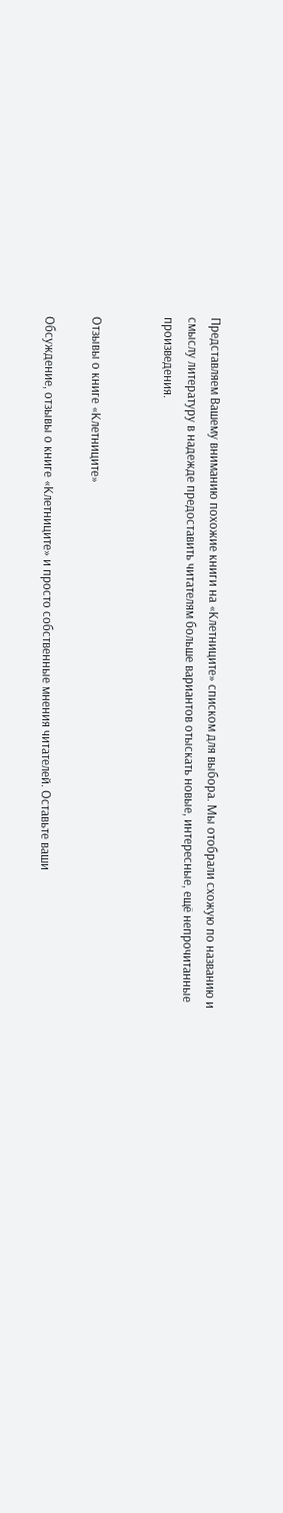Представляем Вашему вниманию похожие книги на «Клетниците» списком для выбора. Мы отобрали схожую по названию и смыслу литературу в надежде предоставить читателям больше вариантов отыскать новые, интересные, ещё непрочитанные произведения.


Отзывы о книге «Клетниците»

Обсуждение, отзывы о книге «Клетниците» и просто собственные мнения читателей. Оставьте ваши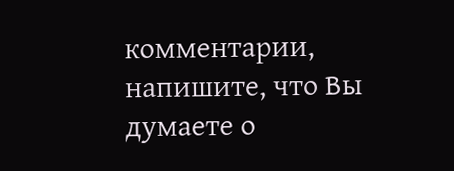комментарии, напишите, что Вы думаете о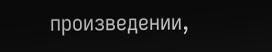произведении,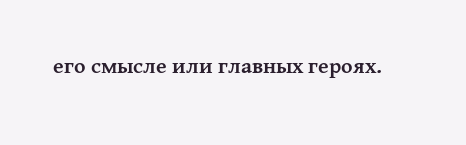его смысле или главных героях.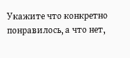Укажите что конкретно понравилось, а что нет,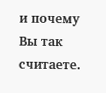и почему Вы так считаете.